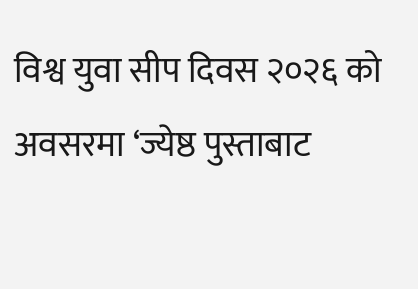विश्व युवा सीप दिवस २०२६ को अवसरमा ‘ज्येष्ठ पुस्ताबाट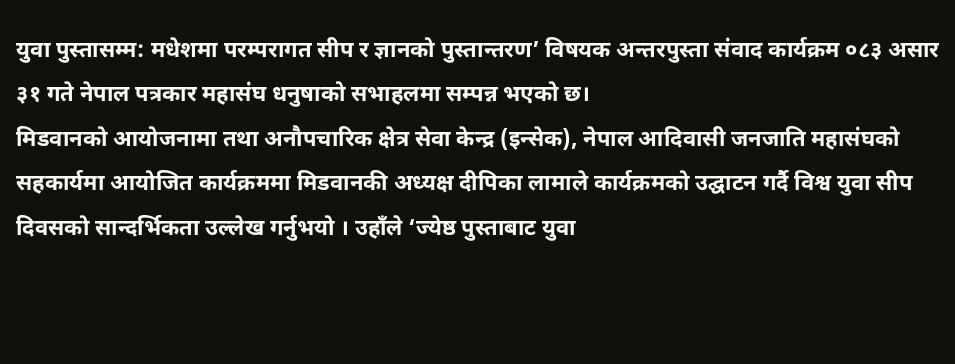युवा पुस्तासम्म: मधेशमा परम्परागत सीप र ज्ञानको पुस्तान्तरण’ विषयक अन्तरपुस्ता संवाद कार्यक्रम ०८३ असार ३१ गते नेपाल पत्रकार महासंघ धनुषाको सभाहलमा सम्पन्न भएको छ।
मिडवानको आयोजनामा तथा अनौपचारिक क्षेत्र सेवा केन्द्र (इन्सेक), नेपाल आदिवासी जनजाति महासंघको सहकार्यमा आयोजित कार्यक्रममा मिडवानकी अध्यक्ष दीपिका लामाले कार्यक्रमको उद्घाटन गर्दै विश्व युवा सीप दिवसको सान्दर्भिकता उल्लेख गर्नुभयो । उहाँले ‘ज्येष्ठ पुस्ताबाट युवा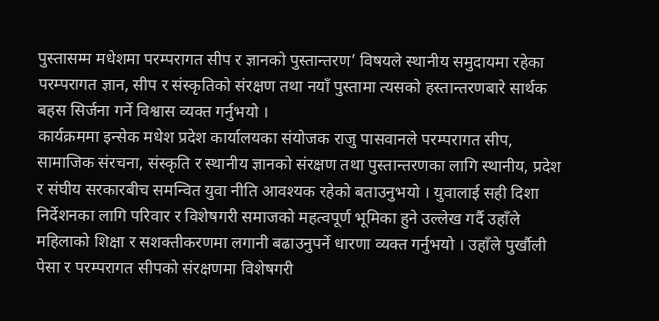पुस्तासम्म मधेशमा परम्परागत सीप र ज्ञानको पुस्तान्तरण’ विषयले स्थानीय समुदायमा रहेका परम्परागत ज्ञान, सीप र संस्कृतिको संरक्षण तथा नयाँ पुस्तामा त्यसको हस्तान्तरणबारे सार्थक बहस सिर्जना गर्ने विश्वास व्यक्त गर्नुभयो ।
कार्यक्रममा इन्सेक मधेश प्रदेश कार्यालयका संयोजक राजु पासवानले परम्परागत सीप, सामाजिक संरचना, संस्कृति र स्थानीय ज्ञानको संरक्षण तथा पुस्तान्तरणका लागि स्थानीय, प्रदेश र संघीय सरकारबीच समन्वित युवा नीति आवश्यक रहेको बताउनुभयो । युवालाई सही दिशा निर्देशनका लागि परिवार र विशेषगरी समाजको महत्वपूर्ण भूमिका हुने उल्लेख गर्दै उहाँले महिलाको शिक्षा र सशक्तीकरणमा लगानी बढाउनुपर्ने धारणा व्यक्त गर्नुभयो । उहाँले पुर्खौली पेसा र परम्परागत सीपको संरक्षणमा विशेषगरी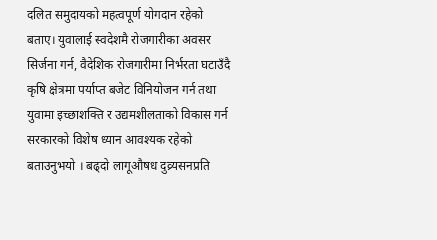दलित समुदायको महत्वपूर्ण योगदान रहेको बताए। युवालाई स्वदेशमै रोजगारीका अवसर सिर्जना गर्न, वैदेशिक रोजगारीमा निर्भरता घटाउँदै कृषि क्षेत्रमा पर्याप्त बजेट विनियोजन गर्न तथा युवामा इच्छाशक्ति र उद्यमशीलताको विकास गर्न सरकारको विशेष ध्यान आवश्यक रहेको बताउनुभयो । बढ्दो लागूऔषध दुव्र्यसनप्रति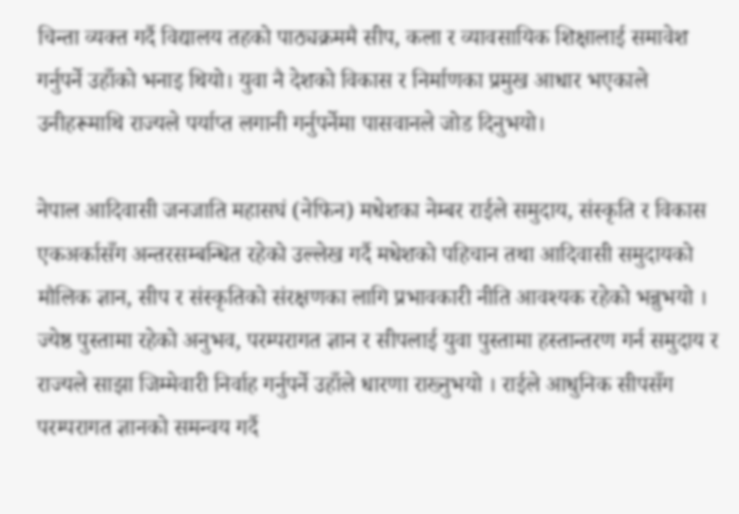चिन्ता व्यक्त गर्दै विद्यालय तहको पाठ्यक्रममै सीप, कला र व्यावसायिक शिक्षालाई समावेश गर्नुपर्ने उहाँको भनाइ थियो। युवा नै देशको विकास र निर्माणका प्रमुख आधार भएकाले उनीहरूमाथि राज्यले पर्याप्त लगानी गर्नुपर्नेमा पासवानले जोड दिनुभयो।

नेपाल आदिवासी जनजाति महासघं (नेफिन) मधेशका नेम्बर राईले समुदाय, संस्कृति र विकास एकअर्कासँग अन्तरसम्बन्धित रहेको उल्लेख गर्दै मधेशको पहिचान तथा आदिवासी समुदायको मौलिक ज्ञान, सीप र संस्कृतिको संरक्षणका लागि प्रभावकारी नीति आवश्यक रहेको भन्नुभयो । ज्येष्ठ पुस्तामा रहेको अनुभव, परम्परागत ज्ञान र सीपलाई युवा पुस्तामा हस्तान्तरण गर्न समुदाय र राज्यले साझा जिम्मेवारी निर्वाह गर्नुपर्ने उहाँले धारणा राख्नुभयो । राईले आधुनिक सीपसँग परम्परागत ज्ञानको समन्वय गर्दै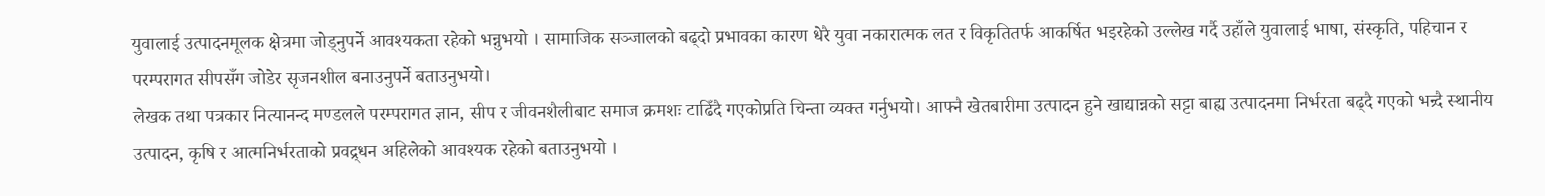युवालाई उत्पादनमूलक क्षेत्रमा जोड्नुपर्ने आवश्यकता रहेको भन्नुभयो । सामाजिक सञ्जालको बढ्दो प्रभावका कारण धेरै युवा नकारात्मक लत र विकृतितर्फ आकर्षित भइरहेको उल्लेख गर्दै उहाँले युवालाई भाषा, संस्कृति, पहिचान र परम्परागत सीपसँग जोडेर सृजनशील बनाउनुपर्ने बताउनुभयो।
लेखक तथा पत्रकार नित्यानन्द मण्डलले परम्परागत ज्ञान, सीप र जीवनशैलीबाट समाज क्रमशः टाढिँदै गएकोप्रति चिन्ता व्यक्त गर्नुभयो। आफ्नै खेतबारीमा उत्पादन हुने खाद्यान्नको सट्टा बाह्य उत्पादनमा निर्भरता बढ्दै गएको भन्र्दै स्थानीय उत्पादन, कृषि र आत्मनिर्भरताको प्रवद्र्धन अहिलेको आवश्यक रहेको बताउनुभयो ।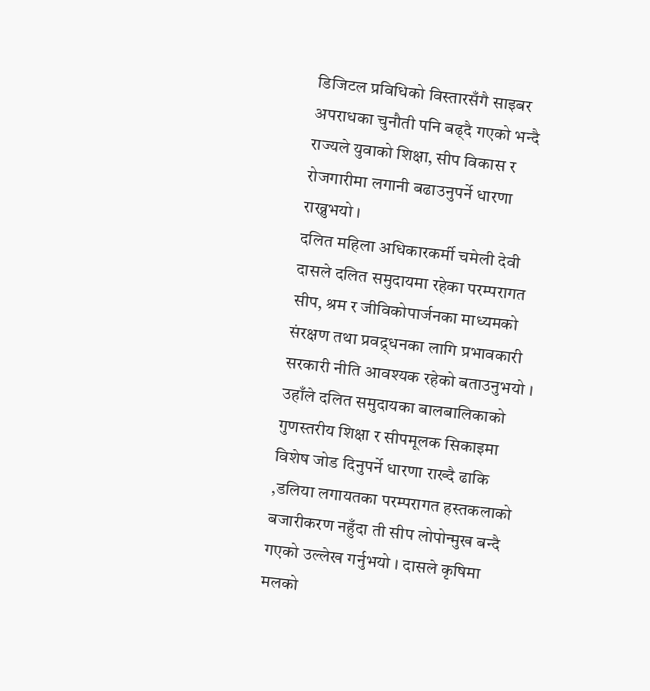डिजिटल प्रविधिको विस्तारसँगै साइबर अपराधका चुनौती पनि बढ्दै गएको भन्दै राज्यले युवाको शिक्षा, सीप विकास र रोजगारीमा लगानी बढाउनुपर्ने धारणा राख्नुभयो ।
दलित महिला अधिकारकर्मी चमेली देवी दासले दलित समुदायमा रहेका परम्परागत सीप, श्रम र जीविकोपार्जनका माध्यमको संरक्षण तथा प्रवद्र्धनका लागि प्रभावकारी सरकारी नीति आवश्यक रहेको बताउनुभयो । उहाँले दलित समुदायका बालबालिकाको गुणस्तरीय शिक्षा र सीपमूलक सिकाइमा विशेष जोड दिनुपर्ने धारणा राख्दै ढाकि ,डलिया लगायतका परम्परागत हस्तकलाको बजारीकरण नहुँदा ती सीप लोपोन्मुख बन्दै गएको उल्लेख गर्नुभयो । दासले कृषिमा मलको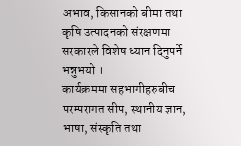अभाव, किसानको बीमा तथा कृषि उत्पादनको संरक्षणमा सरकारले विशेष ध्यान दिनुपर्ने भन्नुभयो ।
कार्यक्रममा सहभागीहरुबीच परम्परागत सीप, स्थानीय ज्ञान, भाषा, संस्कृति तथा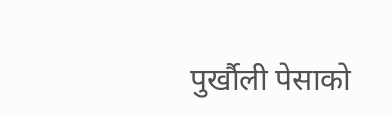पुर्खौली पेसाको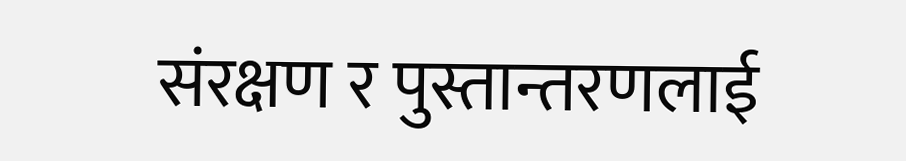संरक्षण र पुस्तान्तरणलाई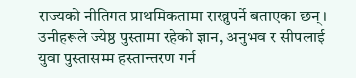राज्यको नीतिगत प्राथमिकतामा राख्नुपर्ने बताएका छन्। उनीहरूले ज्येष्ठ पुस्तामा रहेको ज्ञान, अनुभव र सीपलाई युवा पुस्तासम्म हस्तान्तरण गर्न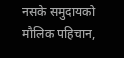नसके समुदायको मौलिक पहिचान,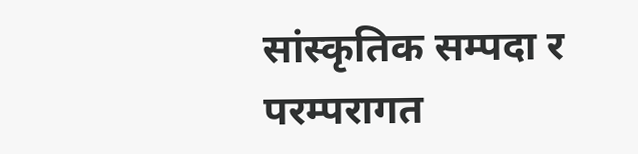सांस्कृतिक सम्पदा र परम्परागत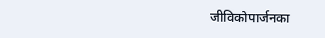जीविकोपार्जनका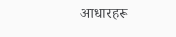आधारहरू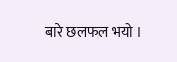बारे छलफल भयो ।